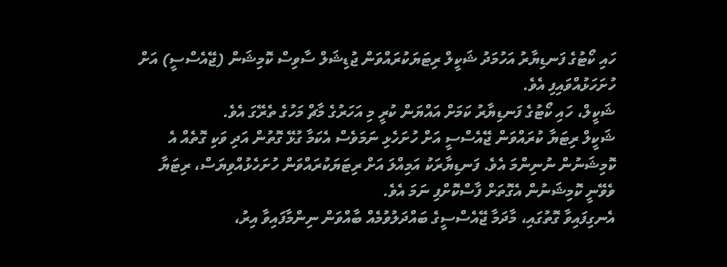ހައި ކޯޓުގެ ފަނޑިޔާރު އަހުމަދު ޝަކީލް ރިޓަޔަކުރައްވަން ޖުޑިޝަލް ސާވިސް ކޮމިޝަން (ޖޭއެސްސީ) އަށް ހުށަހަޅުއްވައިފި އެވެ.
ޝަކީލް، ހައި ކޯޓުގެ ފަނޑިޔާރު ކަމަށް އައްޔަން ކުރީ މި އަހަރުގެ މާޗް މަހުގެ ތެރޭގަ އެވެ.
ޝަކީލް ރިޓަޔާ ކުރައްވަން ޖޭއެސްސީ އަށް ހުށަހެޅި ނަމަވެސް އެކަމާ ގުޅޭ ގޮތުން އަދި ވަކި ގޮތެއް އެ ކޮމިޝަނުން ނުނިންމަ އެވެ. ފަނޑިޔާރަކު އަމިއްލަ އަށް ރިޓަޔަކުރައްވަން ހުށަހެޅުއްވިޔަސް، ރިޓަޔާ ވެވޭނީ ކޮމިޝަނުން އެގޮތަށް ފާސްކޮށްފި ނަމަ އެވެ.
އެނގިފައިވާ ގޮތުގައި، މާދަމާ ޖޭއެސްސީގެ ބައްދަލުވުމެއް ބާއްވަން ނިންމާފައިވާ އިރު،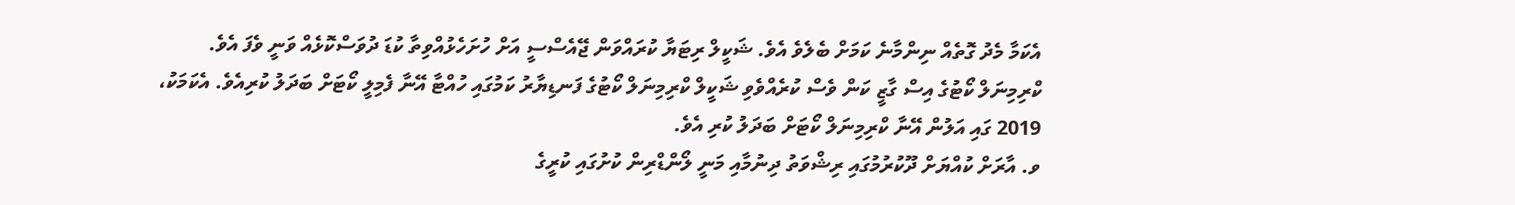އެކަމާ މެދު ގޮތެއް ނިންމާނެ ކަމަށް ބެލެވެ އެވެ. ޝަކީލް ރިޓަޔާ ކުރައްވަން ޖޭއެސްސީ އަށް ހުށަހެޅުއްވިތާ ކުޑަ ދުވަސްކޮޅެއް ވަނީ ވެފަ އެވެ.
ކްރިމިނަލް ކޯޓުގެ އިސް ގާޒީ ކަން ވެސް ކުރެއްވެވި ޝަކީލް ކްރިމިނަލް ކޯޓުގެ ފަނޑިޔާރު ކަމުގައި ހުއްޓާ އޭނާ ފެމިލީ ކޯޓަށް ބަދަލު ކުރިއެވެ. އެކަމަކު، 2019 ގައި އަލުން އޭނާ ކްރިމިނަލް ކޯޓަށް ބަދަލު ކުރި އެވެ.
ވ. އާރަށް ކުއްޔަށް ދޫކުރުމުގައި ރިޝްވަތު ދިނުމާއި މަނީ ލޯންޑްރިން ކުށުގައި ކުރީގެ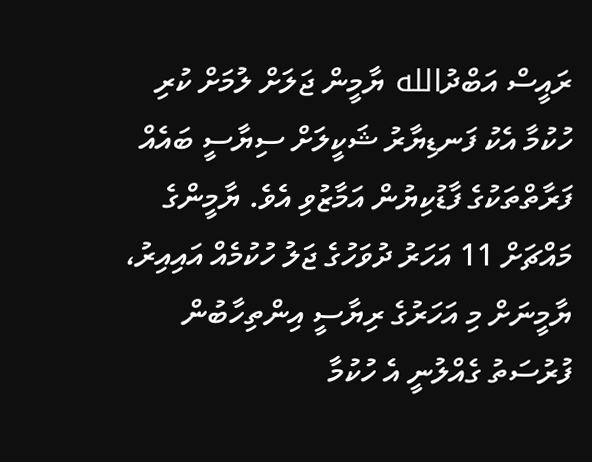ރައީސް އަބްދުالله ޔާމީން ޖަލަށް ލުމަށް ކުރި ހުކުމާ އެކު ފަނޑިޔާރު ޝަކީލަށް ސިޔާސީ ބައެއް ފަރާތްތަކުގެ ފާޑުކިޔުން އަމާޒުވި އެވެ. ޔާމީންގެ މައްޗަށް 11 އަހަރު ދުވަހުގެ ޖަލު ހުކުމެއް އައިއިރު، ޔާމީނަށް މި އަހަރުގެ ރިޔާސީ އިންތިހާބުން ފުރުސަތު ގެއްލުނީ އެ ހުކުމާ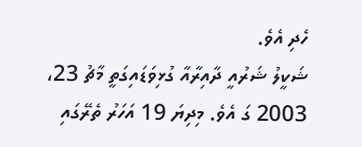ހެދި އެވެ.
ޝަކީލު ޝަރުއީ ދާއިރާއާ ގުޅިވަޑައިގަތީ މާޗު 23، 2003 ގަ އެވެ. މިދިޔަ 19 އަހަރު ތެރޭގައި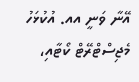އޭނާ ވަނީ އއ. އުކުޅަހު މެޖިސްޓްރޭޓް ކޯޓާއި،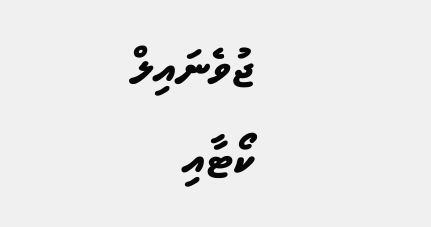ޖުވެނައިލް ކޯޓާއި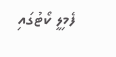ފެމިލީ ކޯޓުގައި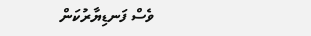ވެސް ފަނޑިޔާރުކަން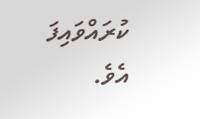ކުރައްވައިފަ އެވެ.